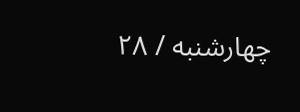چهارشنبه / ۲۸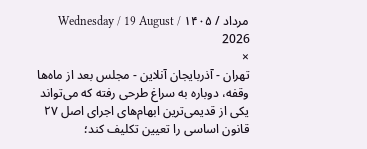مرداد / ۱۴۰۵ Wednesday / 19 August / 2026
×
تهران - آذربایجان آنلاین - مجلس بعد از ماه‌ها وقفه، دوباره به سراغ طرحی رفته که می‌تواند یکی از قدیمی‌ترین ابهام‌های اجرای اصل ۲۷ قانون اساسی را تعیین تکلیف کند؛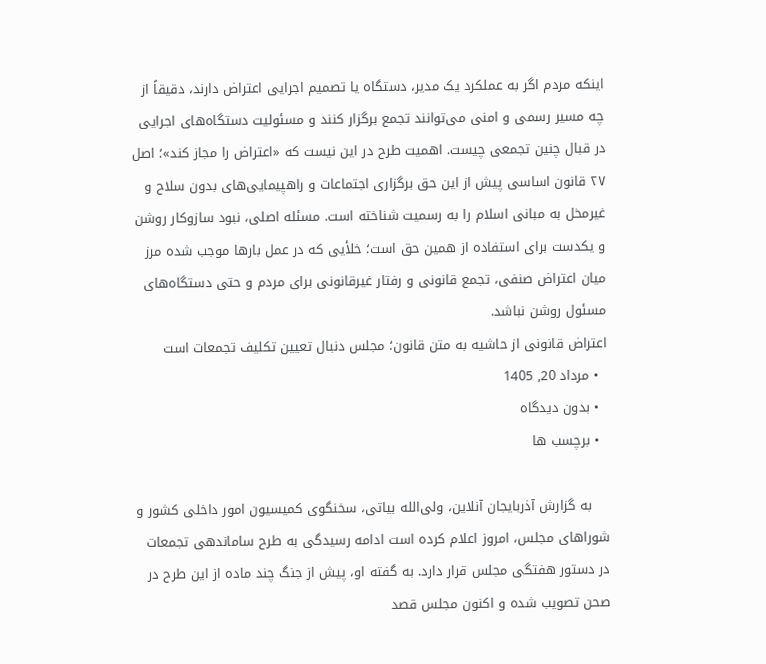اینکه مردم اگر به عملکرد یک مدیر، دستگاه یا تصمیم اجرایی اعتراض دارند، دقیقاً از چه مسیر رسمی و امنی می‌توانند تجمع برگزار کنند و مسئولیت دستگاه‌های اجرایی در قبال چنین تجمعی چیست. اهمیت طرح در این نیست که «اعتراض را مجاز کند»؛ اصل ۲۷ قانون اساسی پیش از این حق برگزاری اجتماعات و راهپیمایی‌های بدون سلاح و غیرمخل به مبانی اسلام را به رسمیت شناخته است. مسئله اصلی، نبود سازوکار روشن و یکدست برای استفاده از همین حق است؛ خلأیی که در عمل بارها موجب شده مرز میان اعتراض صنفی، تجمع قانونی و رفتار غیرقانونی برای مردم و حتی دستگاه‌های مسئول روشن نباشد.
اعتراض قانونی از حاشیه به متن قانون؛ مجلس دنبال تعیین تکلیف تجمعات است
  • مرداد 20, 1405
  • بدون دیدگاه
  • برچسب ها

    به گزارش آذربایجان آنلاین، ولی‌الله بیاتی، سخنگوی کمیسیون امور داخلی کشور و شوراهای مجلس، امروز اعلام کرده است ادامه رسیدگی به طرح ساماندهی تجمعات در دستور هفتگی مجلس قرار دارد. به گفته او، پیش از جنگ چند ماده از این طرح در صحن تصویب شده و اکنون مجلس قصد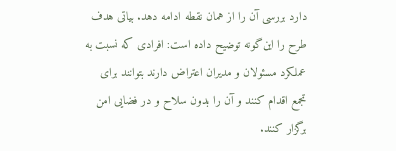دارد بررسی آن را از همان نقطه ادامه دهد. بیاتی هدف طرح را این‌گونه توضیح داده است: افرادی که نسبت به عملکرد مسئولان و مدیران اعتراض دارند بتوانند برای تجمع اقدام کنند و آن را بدون سلاح و در فضایی امن برگزار کنند.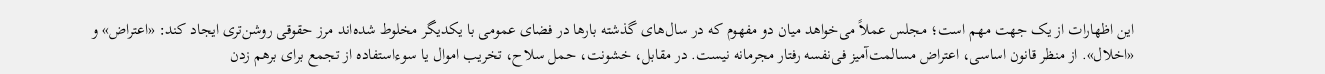این اظهارات از یک جهت مهم است؛ مجلس عملاً می‌خواهد میان دو مفهوم که در سال‌های گذشته بارها در فضای عمومی با یکدیگر مخلوط شده‌اند مرز حقوقی روشن‌تری ایجاد کند: «اعتراض» و «اخلال». از منظر قانون اساسی، اعتراض مسالمت‌آمیز فی‌نفسه رفتار مجرمانه نیست. در مقابل، خشونت، حمل سلاح، تخریب اموال یا سوءاستفاده از تجمع برای برهم زدن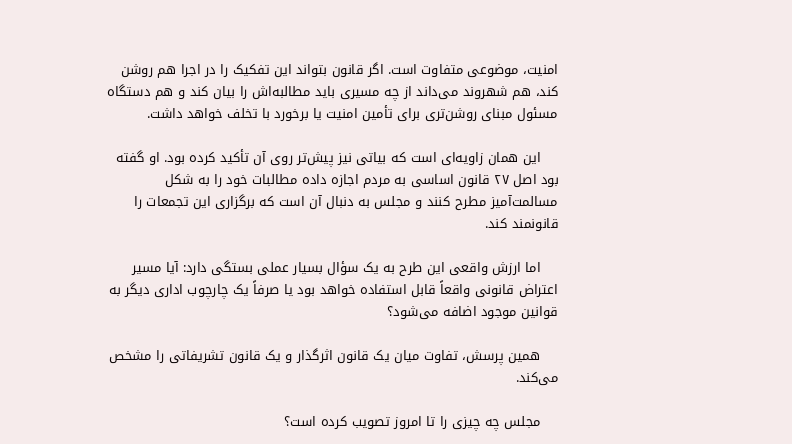امنیت، موضوعی متفاوت است. اگر قانون بتواند این تفکیک را در اجرا هم روشن کند، هم شهروند می‌داند از چه مسیری باید مطالبه‌اش را بیان کند و هم دستگاه مسئول مبنای روشن‌تری برای تأمین امنیت یا برخورد با تخلف خواهد داشت.

    این همان زاویه‌ای است که بیاتی نیز پیش‌تر روی آن تأکید کرده بود. او گفته بود اصل ۲۷ قانون اساسی به مردم اجازه داده مطالبات خود را به شکل مسالمت‌آمیز مطرح کنند و مجلس به دنبال آن است که برگزاری این تجمعات را قانونمند کند.

    اما ارزش واقعی این طرح به یک سؤال بسیار عملی بستگی دارد: آیا مسیر اعتراض قانونی واقعاً قابل استفاده خواهد بود یا صرفاً یک چارچوب اداری دیگر به قوانین موجود اضافه می‌شود؟

    همین پرسش، تفاوت میان یک قانون اثرگذار و یک قانون تشریفاتی را مشخص می‌کند.

    مجلس چه چیزی را تا امروز تصویب کرده است؟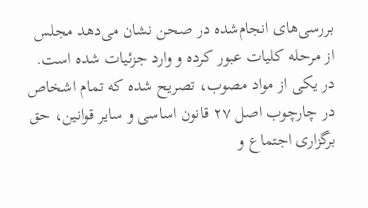بررسی‌های انجام‌شده در صحن نشان می‌دهد مجلس از مرحله کلیات عبور کرده و وارد جزئیات شده است. در یکی از مواد مصوب، تصریح شده که تمام اشخاص در چارچوب اصل ۲۷ قانون اساسی و سایر قوانین، حق برگزاری اجتماع و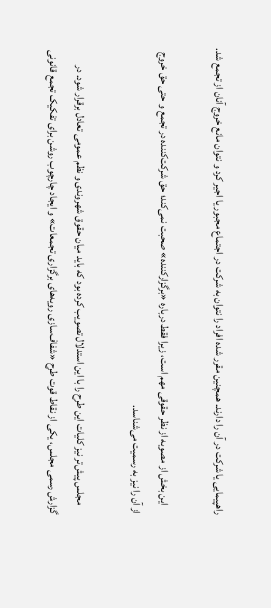راهپیمایی یا شرکت در آن را دارند. همچنین مقرر شده افراد را نتوان به شرکت در اجتماع مجبور یا اجیر کرد و نتوان مانع خروج آنان از تجمع شد.

    این بخش از مصوبه از نظر حقوقی مهم است، زیرا فقط درباره «برگزارکننده» صحبت نمی‌کند؛ حق شرکت‌کننده در تجمع و حتی حق خروج از آن را نیز به رسمیت می‌شناسد.

    مجلس پیش‌تر نیز کلیات این طرح را با این استدلال تصویب کرده بود که باید میان حقوق شهروندی و نظم عمومی تعادل برقرار شود. در گزارش رسمی مجلس، یکی از نقاط قوت طرح «شفاف‌سازی رویه‌های برگزاری تجمعات» و ایجاد چارچوب روشن برای تفکیک تجمع قانونی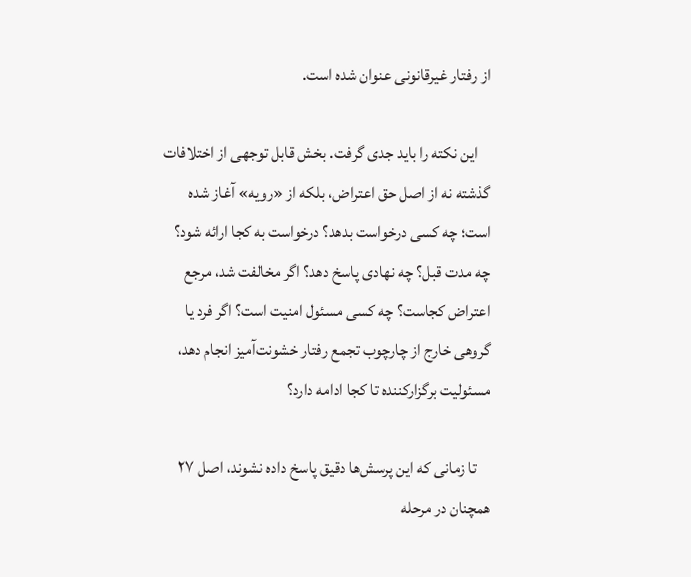از رفتار غیرقانونی عنوان شده است.

    این نکته را باید جدی گرفت. بخش قابل توجهی از اختلافات گذشته نه از اصل حق اعتراض، بلکه از «رویه» آغاز شده است؛ چه کسی درخواست بدهد؟ درخواست به کجا ارائه شود؟ چه مدت قبل؟ چه نهادی پاسخ دهد؟ اگر مخالفت شد، مرجع اعتراض کجاست؟ چه کسی مسئول امنیت است؟ اگر فرد یا گروهی خارج از چارچوب تجمع رفتار خشونت‌آمیز انجام دهد، مسئولیت برگزارکننده تا کجا ادامه دارد؟

    تا زمانی که این پرسش‌ها دقیق پاسخ داده نشوند، اصل ۲۷ همچنان در مرحله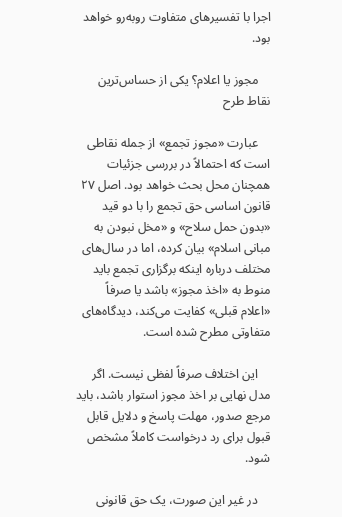اجرا با تفسیرهای متفاوت روبه‌رو خواهد بود.

    مجوز یا اعلام؟ یکی از حساس‌ترین نقاط طرح

    عبارت «مجوز تجمع» از جمله نقاطی است که احتمالاً در بررسی جزئیات همچنان محل بحث خواهد بود. اصل ۲۷ قانون اساسی حق تجمع را با دو قید «بدون حمل سلاح» و «مخل نبودن به مبانی اسلام» بیان کرده، اما در سال‌های مختلف درباره اینکه برگزاری تجمع باید منوط به «اخذ مجوز» باشد یا صرفاً «اعلام قبلی» کفایت می‌کند، دیدگاه‌های متفاوتی مطرح شده است.

    این اختلاف صرفاً لفظی نیست. اگر مدل نهایی بر اخذ مجوز استوار باشد، باید مرجع صدور، مهلت پاسخ و دلایل قابل قبول برای رد درخواست کاملاً مشخص شود.

    در غیر این صورت، یک حق قانونی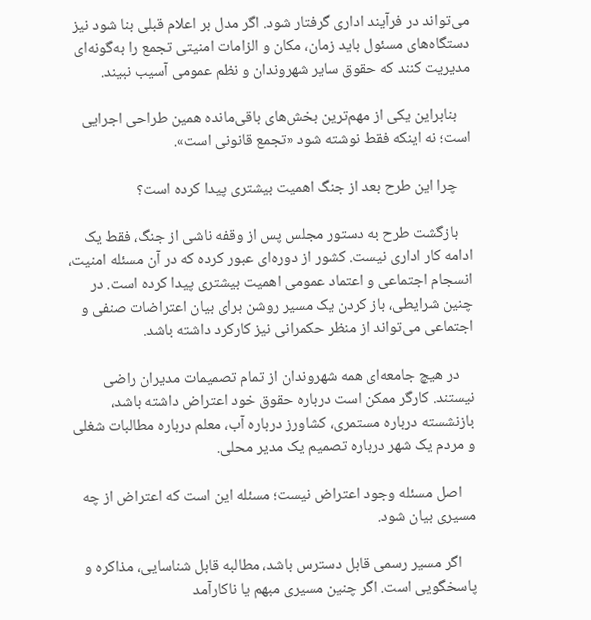می‌تواند در فرآیند اداری گرفتار شود. اگر مدل بر اعلام قبلی بنا شود نیز دستگاه‌های مسئول باید زمان، مکان و الزامات امنیتی تجمع را به‌گونه‌ای مدیریت کنند که حقوق سایر شهروندان و نظم عمومی آسیب نبیند.

    بنابراین یکی از مهم‌ترین بخش‌های باقی‌مانده همین طراحی اجرایی است؛ نه اینکه فقط نوشته شود «تجمع قانونی است».

    چرا این طرح بعد از جنگ اهمیت بیشتری پیدا کرده است؟

    بازگشت طرح به دستور مجلس پس از وقفه ناشی از جنگ، فقط یک ادامه کار اداری نیست. کشور از دوره‌ای عبور کرده که در آن مسئله امنیت، انسجام اجتماعی و اعتماد عمومی اهمیت بیشتری پیدا کرده است. در چنین شرایطی، باز کردن یک مسیر روشن برای بیان اعتراضات صنفی و اجتماعی می‌تواند از منظر حکمرانی نیز کارکرد داشته باشد.

    در هیچ جامعه‌ای همه شهروندان از تمام تصمیمات مدیران راضی نیستند. کارگر ممکن است درباره حقوق خود اعتراض داشته باشد، بازنشسته درباره مستمری، کشاورز درباره آب، معلم درباره مطالبات شغلی و مردم یک شهر درباره تصمیم یک مدیر محلی.

    اصل مسئله وجود اعتراض نیست؛ مسئله این است که اعتراض از چه مسیری بیان شود.

    اگر مسیر رسمی قابل دسترس باشد، مطالبه قابل شناسایی، مذاکره و پاسخگویی است. اگر چنین مسیری مبهم یا ناکارآمد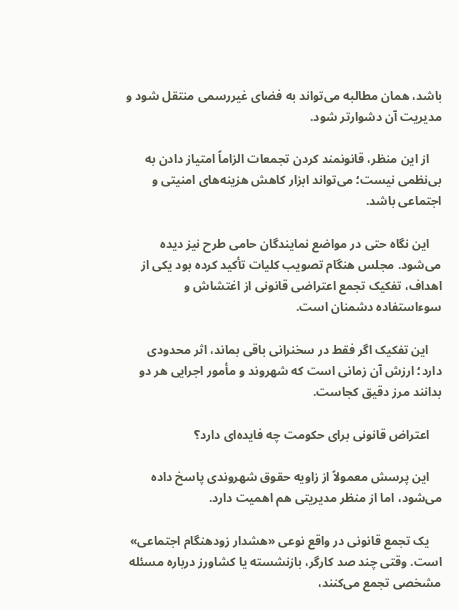باشد، همان مطالبه می‌تواند به فضای غیررسمی منتقل شود و مدیریت آن دشوارتر شود.

    از این منظر، قانونمند کردن تجمعات الزاماً امتیاز دادن به بی‌نظمی نیست؛ می‌تواند ابزار کاهش هزینه‌های امنیتی و اجتماعی باشد.

    این نگاه حتی در مواضع نمایندگان حامی طرح نیز دیده می‌شود. مجلس هنگام تصویب کلیات تأکید کرده بود یکی از اهداف، تفکیک تجمع اعتراضی قانونی از اغتشاش و سوءاستفاده دشمنان است.

    این تفکیک اگر فقط در سخنرانی باقی بماند، اثر محدودی دارد؛ ارزش آن زمانی است که شهروند و مأمور اجرایی هر دو بدانند مرز دقیق کجاست.

    اعتراض قانونی برای حکومت چه فایده‌ای دارد؟

    این پرسش معمولاً از زاویه حقوق شهروندی پاسخ داده می‌شود، اما از منظر مدیریتی هم اهمیت دارد.

    یک تجمع قانونی در واقع نوعی «هشدار زودهنگام اجتماعی» است. وقتی چند صد کارگر، بازنشسته یا کشاورز درباره مسئله مشخصی تجمع می‌کنند،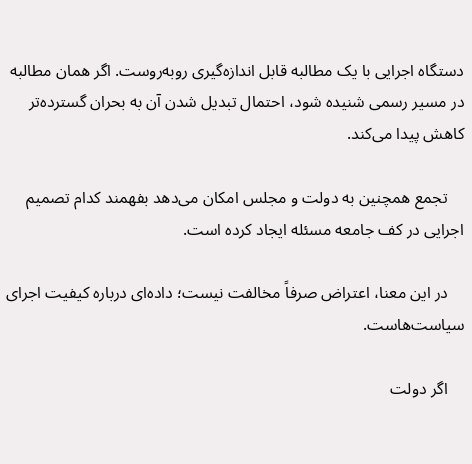دستگاه اجرایی با یک مطالبه قابل اندازه‌گیری روبه‌روست. اگر همان مطالبه در مسیر رسمی شنیده شود، احتمال تبدیل شدن آن به بحران گسترده‌تر کاهش پیدا می‌کند.

    تجمع همچنین به دولت و مجلس امکان می‌دهد بفهمند کدام تصمیم اجرایی در کف جامعه مسئله ایجاد کرده است.

    در این معنا، اعتراض صرفاً مخالفت نیست؛ داده‌ای درباره کیفیت اجرای سیاست‌هاست.

    اگر دولت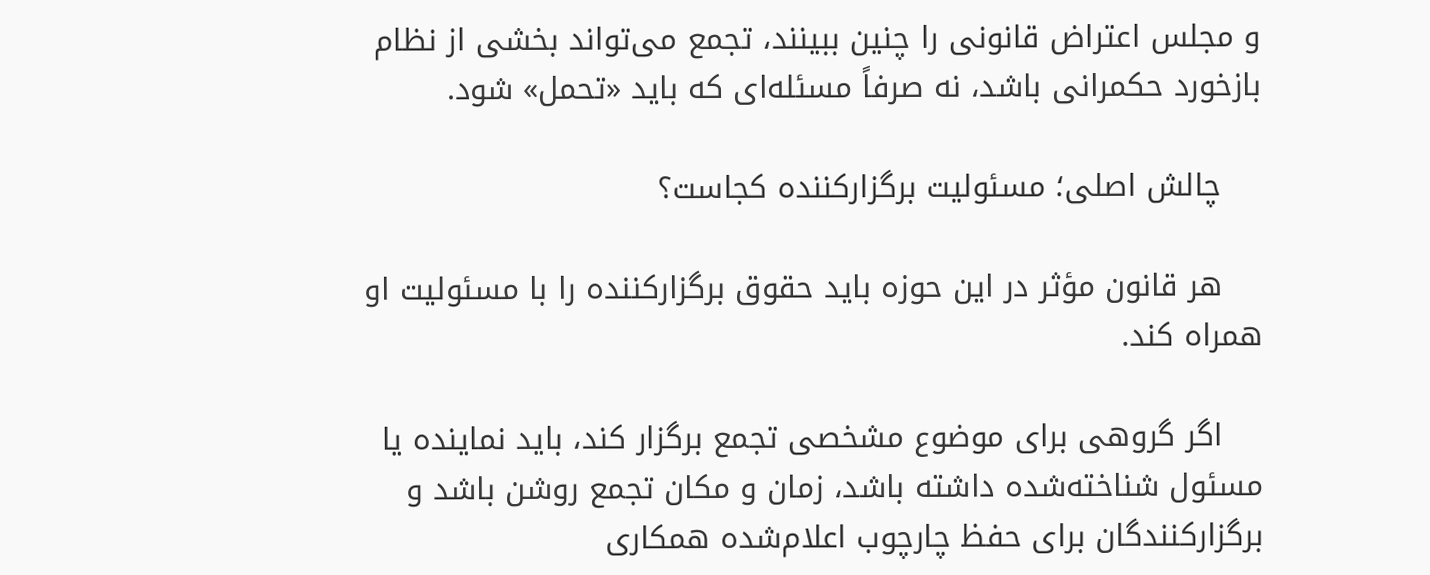و مجلس اعتراض قانونی را چنین ببینند، تجمع می‌تواند بخشی از نظام بازخورد حکمرانی باشد، نه صرفاً مسئله‌ای که باید «تحمل» شود.

    چالش اصلی؛ مسئولیت برگزارکننده کجاست؟

    هر قانون مؤثر در این حوزه باید حقوق برگزارکننده را با مسئولیت او همراه کند.

    اگر گروهی برای موضوع مشخصی تجمع برگزار کند، باید نماینده یا مسئول شناخته‌شده داشته باشد، زمان و مکان تجمع روشن باشد و برگزارکنندگان برای حفظ چارچوب اعلام‌شده همکاری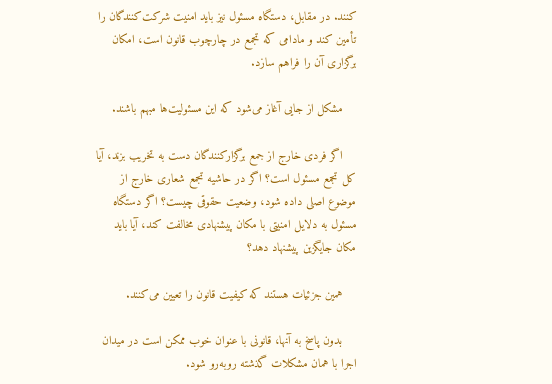کنند. در مقابل، دستگاه مسئول نیز باید امنیت شرکت‌کنندگان را تأمین کند و مادامی که تجمع در چارچوب قانون است، امکان برگزاری آن را فراهم سازد.

    مشکل از جایی آغاز می‌شود که این مسئولیت‌ها مبهم باشند.

    اگر فردی خارج از جمع برگزارکنندگان دست به تخریب بزند، آیا کل تجمع مسئول است؟ اگر در حاشیه تجمع شعاری خارج از موضوع اصلی داده شود، وضعیت حقوقی چیست؟ اگر دستگاه مسئول به دلایل امنیتی با مکان پیشنهادی مخالفت کند، آیا باید مکان جایگزین پیشنهاد دهد؟

    همین جزئیات هستند که کیفیت قانون را تعیین می‌کنند.

    بدون پاسخ به آنها، قانونی با عنوان خوب ممکن است در میدان اجرا با همان مشکلات گذشته روبه‌رو شود.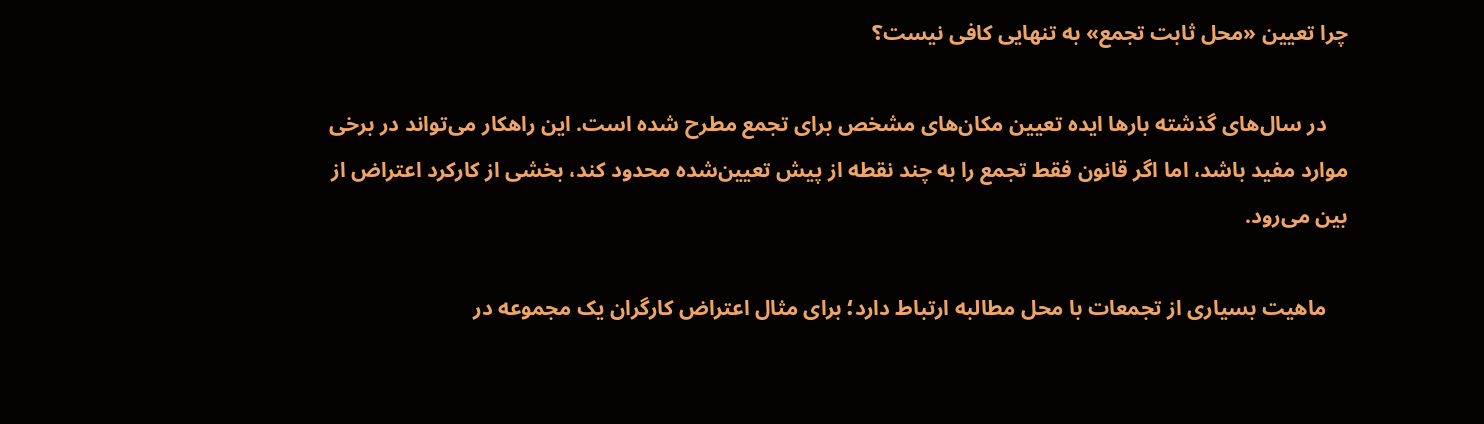چرا تعیین «محل ثابت تجمع» به تنهایی کافی نیست؟

    در سال‌های گذشته بارها ایده تعیین مکان‌های مشخص برای تجمع مطرح شده است. این راهکار می‌تواند در برخی موارد مفید باشد، اما اگر قانون فقط تجمع را به چند نقطه از پیش تعیین‌شده محدود کند، بخشی از کارکرد اعتراض از بین می‌رود.

    ماهیت بسیاری از تجمعات با محل مطالبه ارتباط دارد؛ برای مثال اعتراض کارگران یک مجموعه در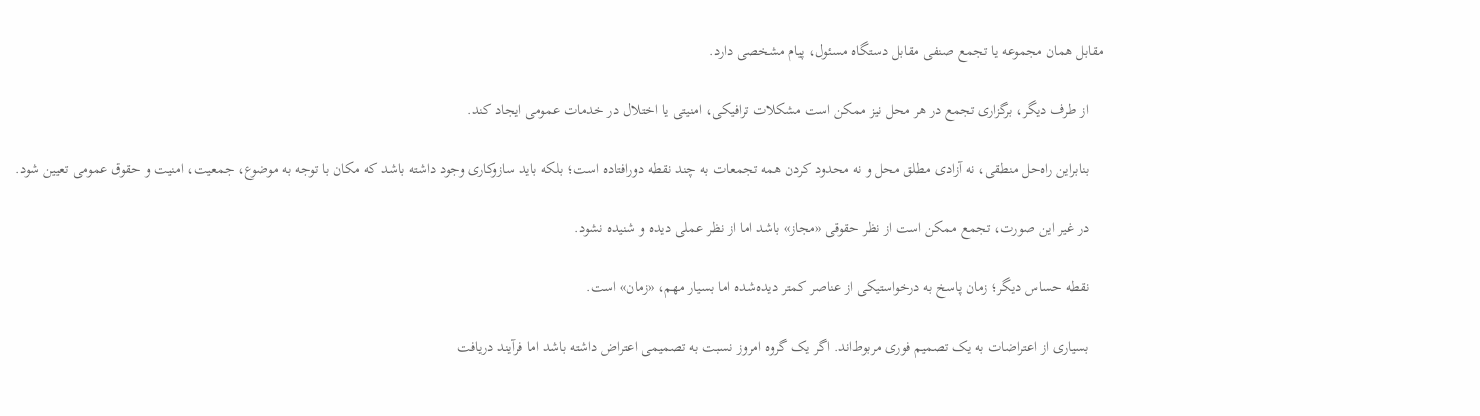مقابل همان مجموعه یا تجمع صنفی مقابل دستگاه مسئول، پیام مشخصی دارد.

    از طرف دیگر، برگزاری تجمع در هر محل نیز ممکن است مشکلات ترافیکی، امنیتی یا اختلال در خدمات عمومی ایجاد کند.

    بنابراین راه‌حل منطقی، نه آزادی مطلق محل و نه محدود کردن همه تجمعات به چند نقطه دورافتاده است؛ بلکه باید سازوکاری وجود داشته باشد که مکان با توجه به موضوع، جمعیت، امنیت و حقوق عمومی تعیین شود.

    در غیر این صورت، تجمع ممکن است از نظر حقوقی «مجاز» باشد اما از نظر عملی دیده و شنیده نشود.

    نقطه حساس دیگر؛ زمان پاسخ به درخواستیکی از عناصر کمتر دیده‌شده اما بسیار مهم، «زمان» است.

    بسیاری از اعتراضات به یک تصمیم فوری مربوط‌اند. اگر یک گروه امروز نسبت به تصمیمی اعتراض داشته باشد اما فرآیند دریافت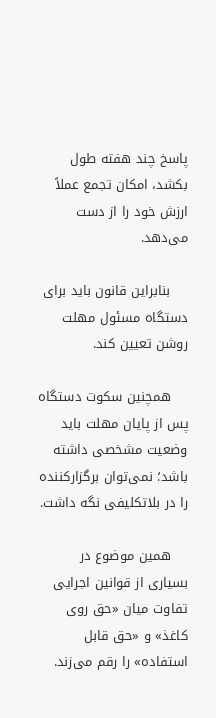پاسخ چند هفته طول بکشد، امکان تجمع عملاً ارزش خود را از دست می‌دهد.

    بنابراین قانون باید برای دستگاه مسئول مهلت روشن تعیین کند.

    همچنین سکوت دستگاه پس از پایان مهلت باید وضعیت مشخصی داشته باشد؛ نمی‌توان برگزارکننده را در بلاتکلیفی نگه داشت.

    همین موضوع در بسیاری از قوانین اجرایی تفاوت میان «حق روی کاغذ» و «حق قابل استفاده» را رقم می‌زند.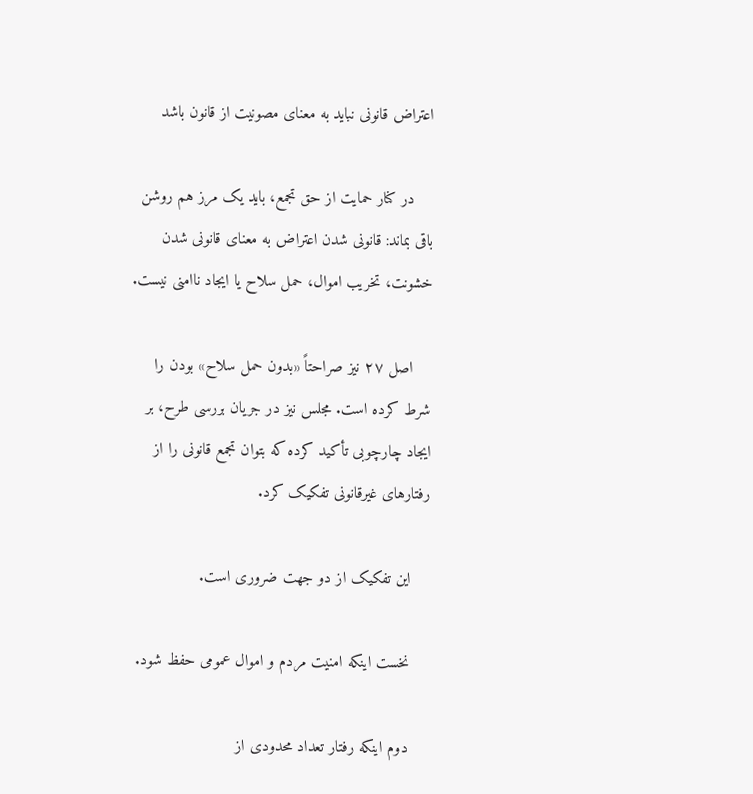اعتراض قانونی نباید به معنای مصونیت از قانون باشد

    در کنار حمایت از حق تجمع، باید یک مرز هم روشن باقی بماند: قانونی شدن اعتراض به معنای قانونی شدن خشونت، تخریب اموال، حمل سلاح یا ایجاد ناامنی نیست.

    اصل ۲۷ نیز صراحتاً «بدون حمل سلاح» بودن را شرط کرده است. مجلس نیز در جریان بررسی طرح، بر ایجاد چارچوبی تأکید کرده که بتوان تجمع قانونی را از رفتارهای غیرقانونی تفکیک کرد.

    این تفکیک از دو جهت ضروری است.

    نخست اینکه امنیت مردم و اموال عمومی حفظ شود.

    دوم اینکه رفتار تعداد محدودی از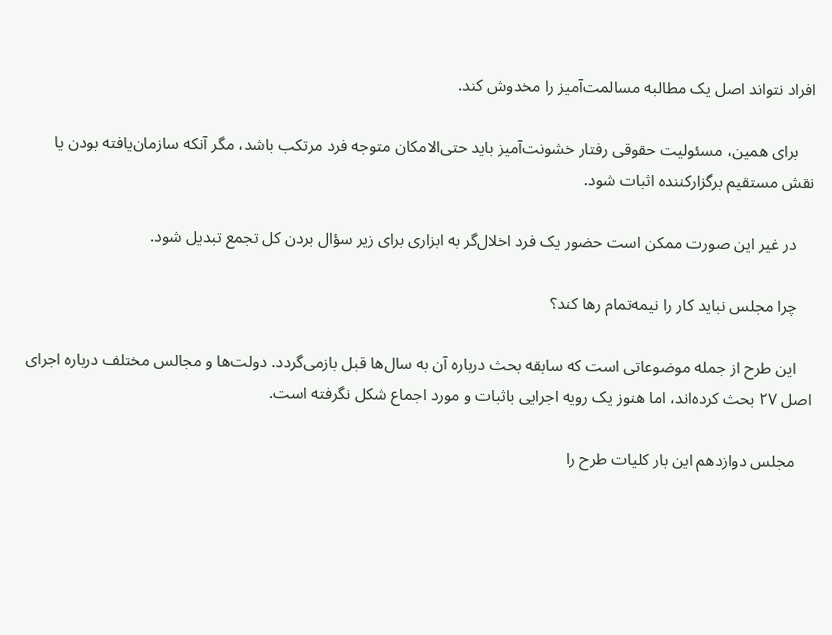افراد نتواند اصل یک مطالبه مسالمت‌آمیز را مخدوش کند.

    برای همین، مسئولیت حقوقی رفتار خشونت‌آمیز باید حتی‌الامکان متوجه فرد مرتکب باشد، مگر آنکه سازمان‌یافته بودن یا نقش مستقیم برگزارکننده اثبات شود.

    در غیر این صورت ممکن است حضور یک فرد اخلال‌گر به ابزاری برای زیر سؤال بردن کل تجمع تبدیل شود.

    چرا مجلس نباید کار را نیمه‌تمام رها کند؟

    این طرح از جمله موضوعاتی است که سابقه بحث درباره آن به سال‌ها قبل بازمی‌گردد. دولت‌ها و مجالس مختلف درباره اجرای اصل ۲۷ بحث کرده‌اند، اما هنوز یک رویه اجرایی باثبات و مورد اجماع شکل نگرفته است.

    مجلس دوازدهم این بار کلیات طرح را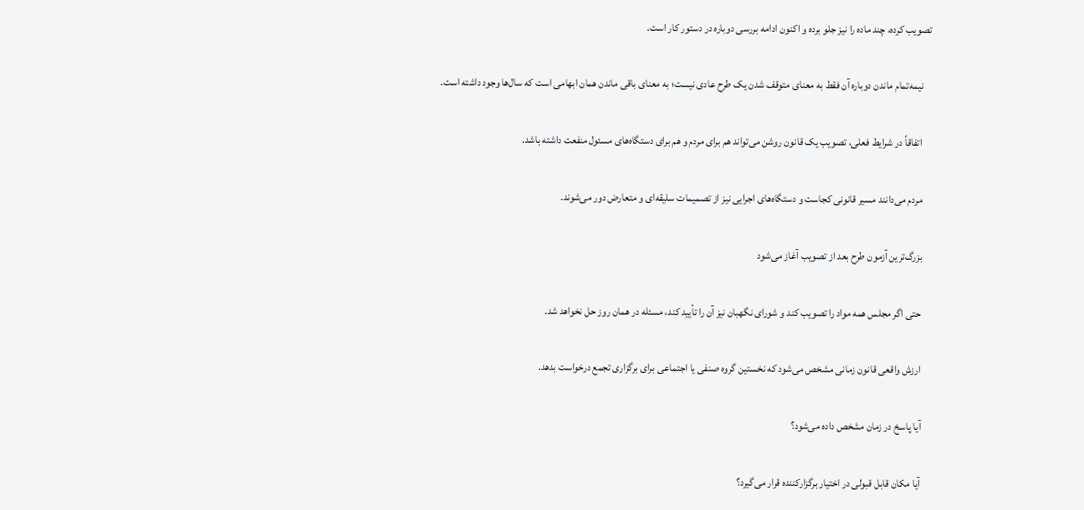تصویب کرده، چند ماده را نیز جلو برده و اکنون ادامه بررسی دوباره در دستور کار است.

    نیمه‌تمام ماندن دوباره آن فقط به معنای متوقف شدن یک طرح عادی نیست؛ به معنای باقی ماندن همان ابهامی است که سال‌ها وجود داشته است.

    اتفاقاً در شرایط فعلی، تصویب یک قانون روشن می‌تواند هم برای مردم و هم برای دستگاه‌های مسئول منفعت داشته باشد.

    مردم می‌دانند مسیر قانونی کجاست و دستگاه‌های اجرایی نیز از تصمیمات سلیقه‌ای و متعارض دور می‌شوند.

    بزرگ‌ترین آزمون طرح بعد از تصویب آغاز می‌شود

    حتی اگر مجلس همه مواد را تصویب کند و شورای نگهبان نیز آن را تأیید کند، مسئله در همان روز حل نخواهد شد.

    ارزش واقعی قانون زمانی مشخص می‌شود که نخستین گروه صنفی یا اجتماعی برای برگزاری تجمع درخواست بدهد.

    آیا پاسخ در زمان مشخص داده می‌شود؟

    آیا مکان قابل قبولی در اختیار برگزارکننده قرار می‌گیرد؟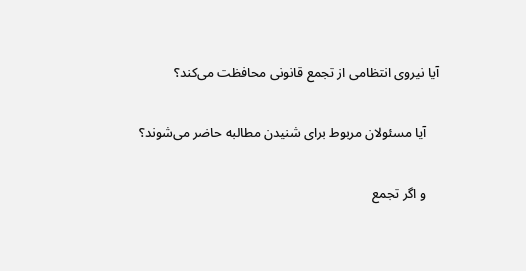آیا نیروی انتظامی از تجمع قانونی محافظت می‌کند؟

    آیا مسئولان مربوط برای شنیدن مطالبه حاضر می‌شوند؟

    و اگر تجمع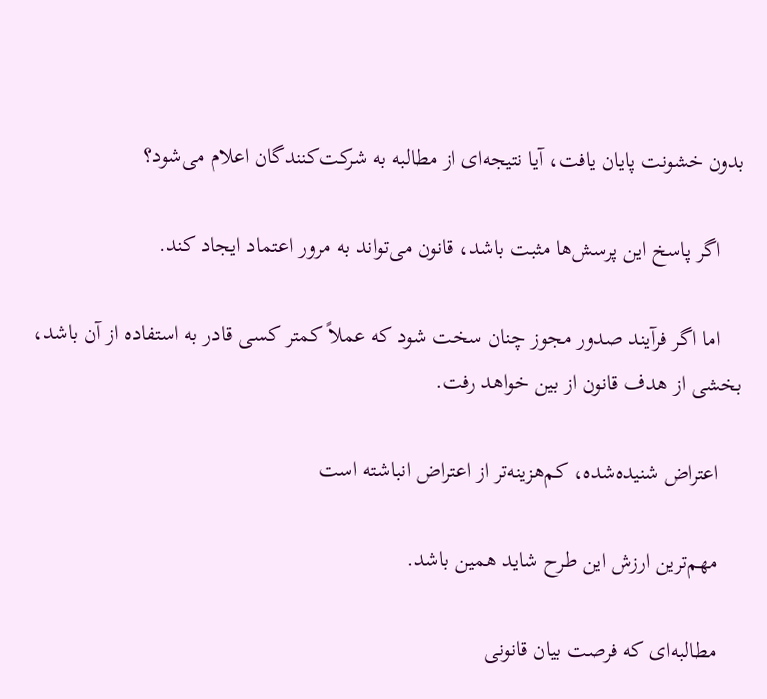بدون خشونت پایان یافت، آیا نتیجه‌ای از مطالبه به شرکت‌کنندگان اعلام می‌شود؟

    اگر پاسخ این پرسش‌ها مثبت باشد، قانون می‌تواند به مرور اعتماد ایجاد کند.

    اما اگر فرآیند صدور مجوز چنان سخت شود که عملاً کمتر کسی قادر به استفاده از آن باشد، بخشی از هدف قانون از بین خواهد رفت.

    اعتراض شنیده‌شده، کم‌هزینه‌تر از اعتراض انباشته است

    مهم‌ترین ارزش این طرح شاید همین باشد.

    مطالبه‌ای که فرصت بیان قانونی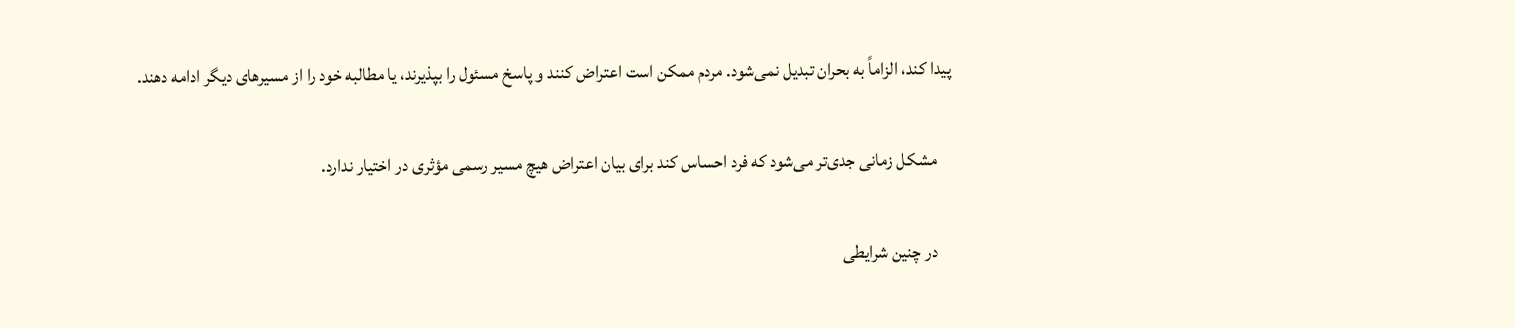پیدا کند، الزاماً به بحران تبدیل نمی‌شود. مردم ممکن است اعتراض کنند و پاسخ مسئول را بپذیرند، یا مطالبه خود را از مسیرهای دیگر ادامه دهند.

    مشکل زمانی جدی‌تر می‌شود که فرد احساس کند برای بیان اعتراض هیچ مسیر رسمی مؤثری در اختیار ندارد.

    در چنین شرایطی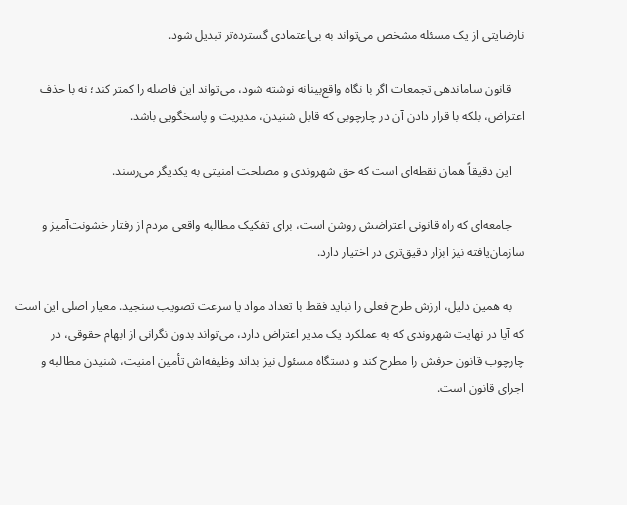نارضایتی از یک مسئله مشخص می‌تواند به بی‌اعتمادی گسترده‌تر تبدیل شود.

    قانون ساماندهی تجمعات اگر با نگاه واقع‌بینانه نوشته شود، می‌تواند این فاصله را کمتر کند؛ نه با حذف اعتراض، بلکه با قرار دادن آن در چارچوبی که قابل شنیدن، مدیریت و پاسخگویی باشد.

    این دقیقاً همان نقطه‌ای است که حق شهروندی و مصلحت امنیتی به یکدیگر می‌رسند.

    جامعه‌ای که راه قانونی اعتراضش روشن است، برای تفکیک مطالبه واقعی مردم از رفتار خشونت‌آمیز و سازمان‌یافته نیز ابزار دقیق‌تری در اختیار دارد.

    به همین دلیل، ارزش طرح فعلی را نباید فقط با تعداد مواد یا سرعت تصویب سنجید. معیار اصلی این است که آیا در نهایت شهروندی که به عملکرد یک مدیر اعتراض دارد، می‌تواند بدون نگرانی از ابهام حقوقی، در چارچوب قانون حرفش را مطرح کند و دستگاه مسئول نیز بداند وظیفه‌اش تأمین امنیت، شنیدن مطالبه و اجرای قانون است.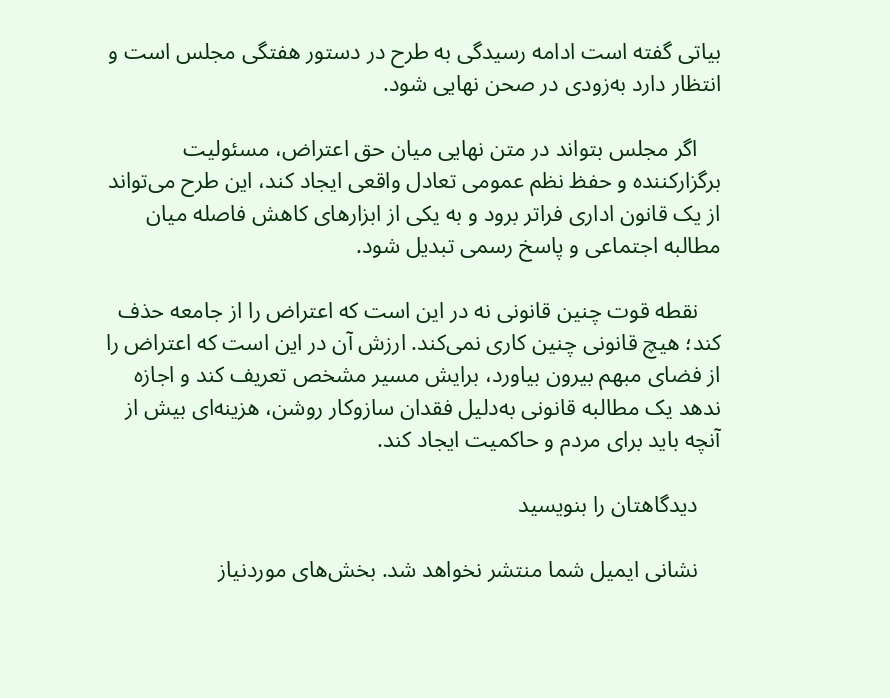بیاتی گفته است ادامه رسیدگی به طرح در دستور هفتگی مجلس است و انتظار دارد به‌زودی در صحن نهایی شود.

    اگر مجلس بتواند در متن نهایی میان حق اعتراض، مسئولیت برگزارکننده و حفظ نظم عمومی تعادل واقعی ایجاد کند، این طرح می‌تواند از یک قانون اداری فراتر برود و به یکی از ابزارهای کاهش فاصله میان مطالبه اجتماعی و پاسخ رسمی تبدیل شود.

    نقطه قوت چنین قانونی نه در این است که اعتراض را از جامعه حذف کند؛ هیچ قانونی چنین کاری نمی‌کند. ارزش آن در این است که اعتراض را از فضای مبهم بیرون بیاورد، برایش مسیر مشخص تعریف کند و اجازه ندهد یک مطالبه قانونی به‌دلیل فقدان سازوکار روشن، هزینه‌ای بیش از آنچه باید برای مردم و حاکمیت ایجاد کند.

    دیدگاهتان را بنویسید

    نشانی ایمیل شما منتشر نخواهد شد. بخش‌های موردنیاز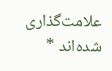علامت‌گذاری شده‌اند *